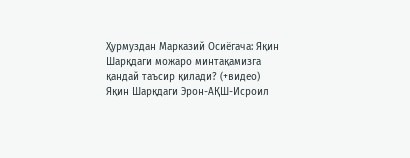Ҳурмуздан Марказий Осиёгача: Яқин Шарқдаги можаро минтақамизга қандай таъсир қилади? (+видео)
Яқин Шарқдаги Эрон-АҚШ-Исроил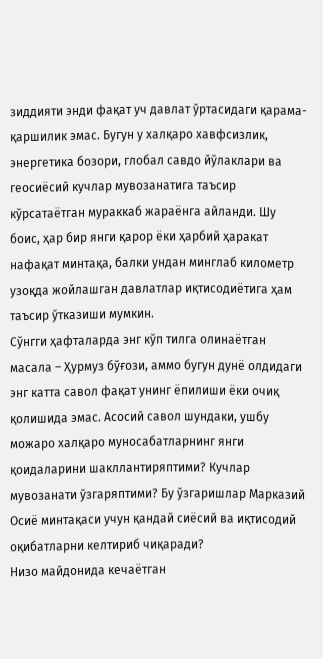зиддияти энди фақат уч давлат ўртасидаги қарама-қаршилик эмас. Бугун у халқаро хавфсизлик, энергетика бозори, глобал савдо йўлаклари ва геосиёсий кучлар мувозанатига таъсир кўрсатаётган мураккаб жараёнга айланди. Шу боис, ҳар бир янги қарор ёки ҳарбий ҳаракат нафақат минтақа, балки ундан минглаб километр узоқда жойлашган давлатлар иқтисодиётига ҳам таъсир ўтказиши мумкин.
Сўнгги ҳафталарда энг кўп тилга олинаётган масала – Ҳурмуз бўғози, аммо бугун дунё олдидаги энг катта савол фақат унинг ёпилиши ёки очиқ қолишида эмас. Асосий савол шундаки, ушбу можаро халқаро муносабатларнинг янги қоидаларини шакллантиряптими? Кучлар мувозанати ўзгаряптими? Бу ўзгаришлар Марказий Осиё минтақаси учун қандай сиёсий ва иқтисодий оқибатларни келтириб чиқаради?
Низо майдонида кечаётган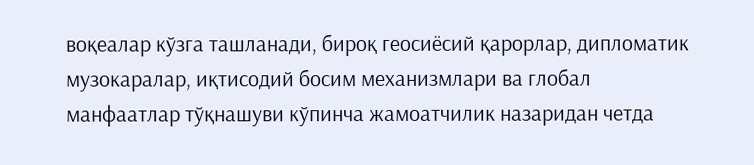воқеалар кўзга ташланади, бироқ геосиёсий қарорлар, дипломатик музокаралар, иқтисодий босим механизмлари ва глобал манфаатлар тўқнашуви кўпинча жамоатчилик назаридан четда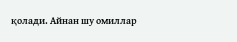қолади. Айнан шу омиллар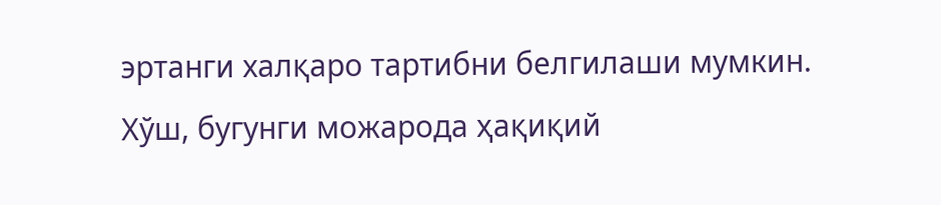эртанги халқаро тартибни белгилаши мумкин.
Хўш, бугунги можарода ҳақиқий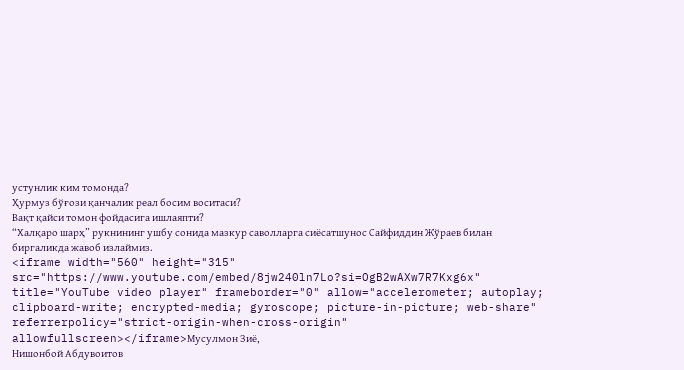устунлик ким томонда?
Ҳурмуз бўғози қанчалик реал босим воситаси?
Вақт қайси томон фойдасига ишлаяпти?
“Халқаро шарҳ” рукнининг ушбу сонида мазкур саволларга сиёсатшунос Сайфиддин Жўраев билан биргаликда жавоб излаймиз.
<iframe width="560" height="315" src="https://www.youtube.com/embed/8jw240ln7Lo?si=OgB2wAXw7R7Kxg6x" title="YouTube video player" frameborder="0" allow="accelerometer; autoplay; clipboard-write; encrypted-media; gyroscope; picture-in-picture; web-share" referrerpolicy="strict-origin-when-cross-origin" allowfullscreen></iframe>Мусулмон Зиё,
Нишонбой Абдувоитов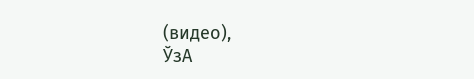(видео),
ЎзА